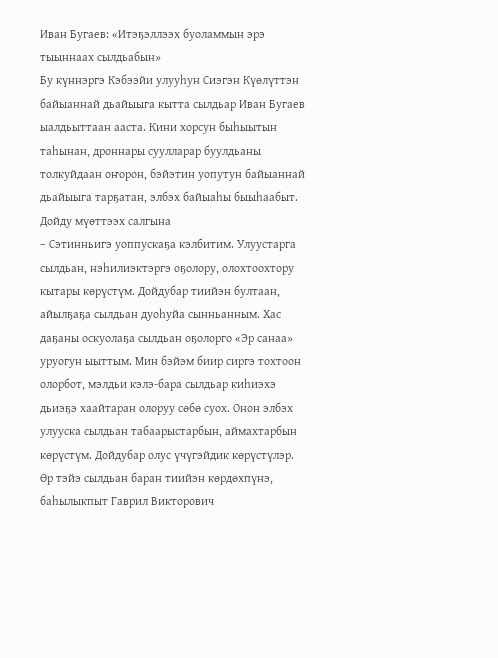Иван Бугаев: «Итэҕэллээх буоламмын эрэ тыыннаах сылдьабын»
Бу күннэргэ Кэбээйи улууһун Сиэгэн Күөлүттэн байыаннай дьайыыга кытта сылдьар Иван Бугаев ыалдьыттаан ааста. Кини хорсун быһыытын таһынан, дроннары суулларар буулдьаны толкуйдаан оҥорон, бэйэтин уопутун байыаннай дьайыыга тарҕатан, элбэх байыаһы быыһаабыт.
Дойду мүөттээх салгына
– Сэтинньигэ уоппускаҕа кэлбитим. Улуустарга сылдьан, нэһилиэктэргэ оҕолору, олохтоохтору кытары көрүстүм. Дойдубар тиийэн бултаан, айылҕаҕа сылдьан дуоһуйа сынньанным. Хас даҕаны оскуолаҕа сылдьан оҕолорго «Эр санаа» уруогун ыыттым. Мин бэйэм биир сиргэ тохтоон олорбот, мэлдьи кэлэ-бара сылдьар киһиэхэ дьиэҕэ хаайтаран олоруу сөбө суох. Онон элбэх улууска сылдьан табаарыстарбын, аймахтарбын көрүстүм. Дойдубар олус үчүгэйдик көрүстүлэр. Өр тэйэ сылдьан баран тиийэн көрдөхпүнэ, баһылыкпыт Гаврил Викторович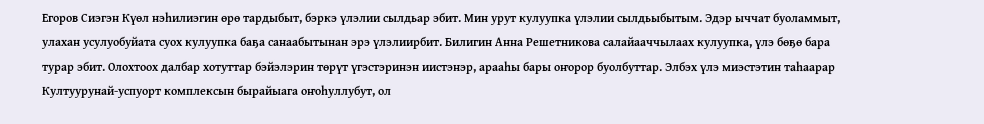Егоров Сиэгэн Күөл нэһилиэгин өрө тардыбыт, бэркэ үлэлии сылдьар эбит. Мин урут кулуупка үлэлии сылдьыбытым. Эдэр ыччат буоламмыт, улахан усулуобуйата суох кулуупка баҕа санаабытынан эрэ үлэлиирбит. Билигин Анна Решетникова салайааччылаах кулуупка, үлэ бөҕө бара турар эбит. Олохтоох далбар хотуттар бэйэлэрин төрүт үгэстэринэн иистэнэр, арааһы бары оҥорор буолбуттар. Элбэх үлэ миэстэтин таһаарар Култуурунай-успуорт комплексын бырайыага оҥоһуллубут, ол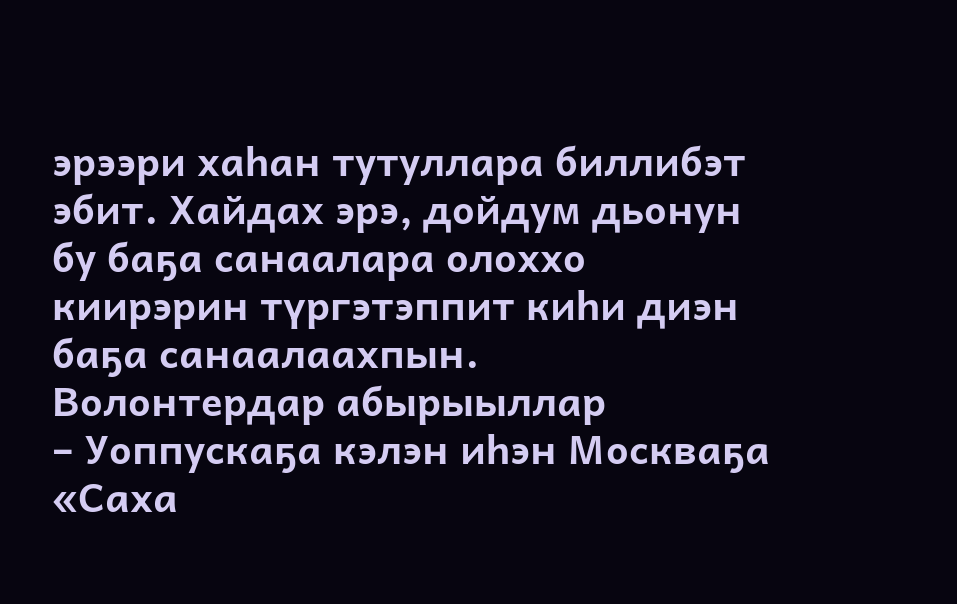эрээри хаһан тутуллара биллибэт эбит. Хайдах эрэ, дойдум дьонун бу баҕа санаалара олоххо киирэрин түргэтэппит киһи диэн баҕа санаалаахпын.
Волонтердар абырыыллар
– Уоппускаҕа кэлэн иһэн Москваҕа «Саха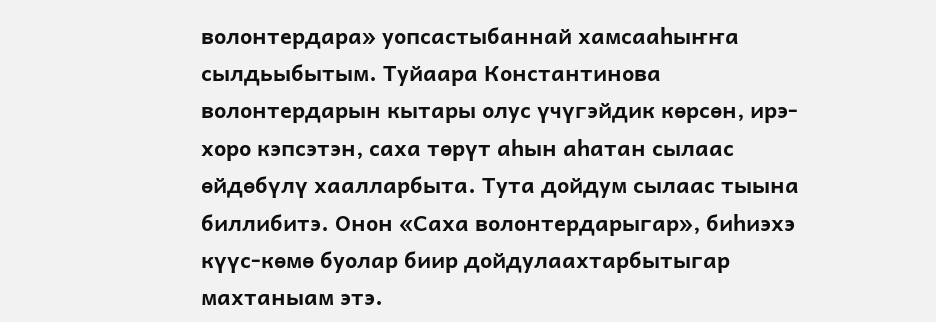волонтердара» уопсастыбаннай хамсааһыҥҥа сылдьыбытым. Туйаара Константинова волонтердарын кытары олус үчүгэйдик көрсөн, ирэ-хоро кэпсэтэн, саха төрүт аһын аһатан сылаас өйдөбүлү хаалларбыта. Тута дойдум сылаас тыына биллибитэ. Онон «Саха волонтердарыгар», биһиэхэ күүс-көмө буолар биир дойдулаахтарбытыгар махтаныам этэ.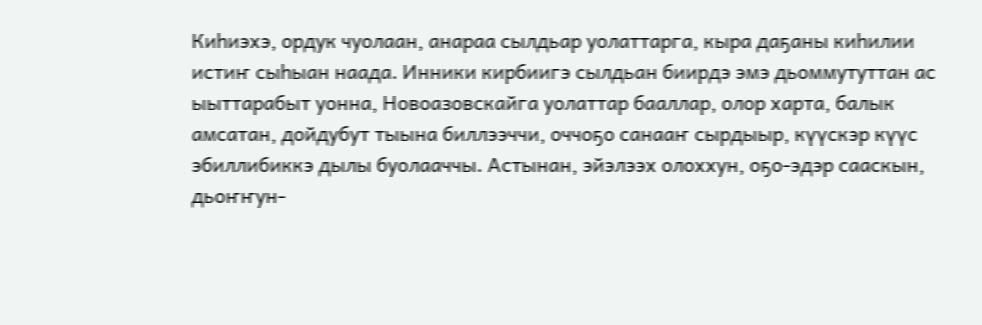Киһиэхэ, ордук чуолаан, анараа сылдьар уолаттарга, кыра даҕаны киһилии истиҥ сыһыан наада. Инники кирбиигэ сылдьан биирдэ эмэ дьоммутуттан ас ыыттарабыт уонна, Новоазовскайга уолаттар бааллар, олор харта, балык амсатан, дойдубут тыына биллээччи, оччоҕо санааҥ сырдыыр, күүскэр күүс эбиллибиккэ дылы буолааччы. Астынан, эйэлээх олоххун, оҕо-эдэр сааскын, дьоҥҥун-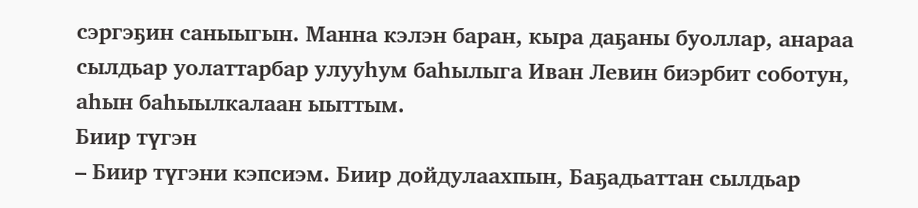сэргэҕин саныыгын. Манна кэлэн баран, кыра даҕаны буоллар, анараа сылдьар уолаттарбар улууһум баһылыга Иван Левин биэрбит соботун, аһын баһыылкалаан ыыттым.
Биир түгэн
– Биир түгэни кэпсиэм. Биир дойдулаахпын, Баҕадьаттан сылдьар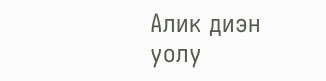Алик диэн уолу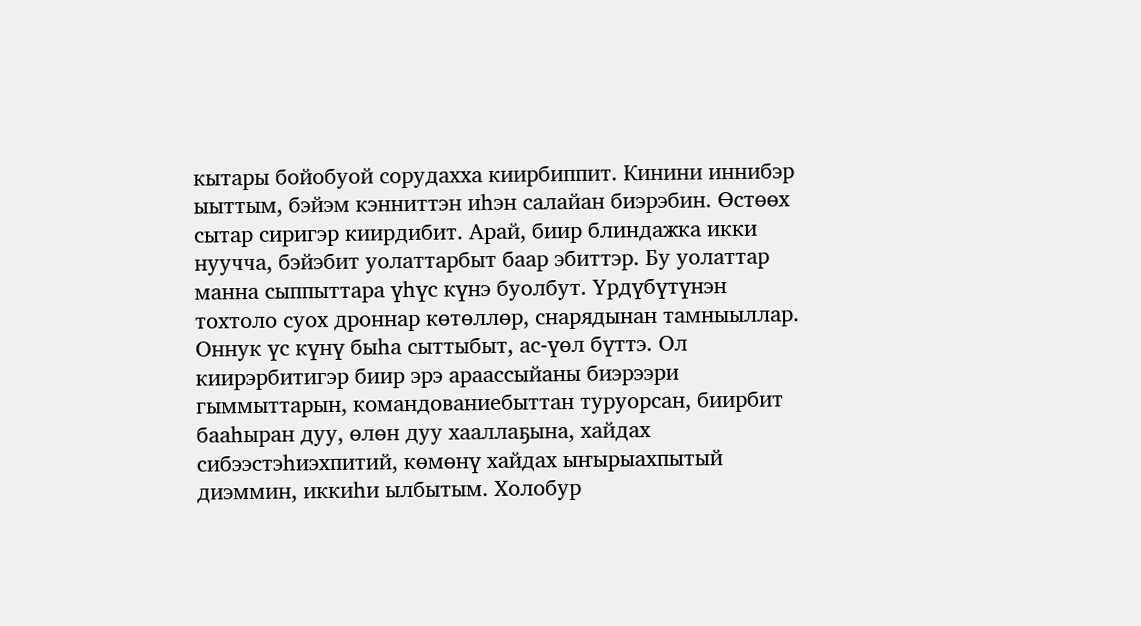кытары бойобуой сорудахха киирбиппит. Кинини иннибэр ыыттым, бэйэм кэнниттэн иһэн салайан биэрэбин. Өстөөх сытар сиригэр киирдибит. Арай, биир блиндажка икки нуучча, бэйэбит уолаттарбыт баар эбиттэр. Бу уолаттар манна сыппыттара үһүс күнэ буолбут. Үрдүбүтүнэн тохтоло суох дроннар көтөллөр, снарядынан тамныыллар. Оннук үс күнү быһа сыттыбыт, ас-үөл бүттэ. Ол киирэрбитигэр биир эрэ араассыйаны биэрээри гыммыттарын, командованиебыттан туруорсан, биирбит бааһыран дуу, өлөн дуу хааллаҕына, хайдах сибээстэһиэхпитий, көмөнү хайдах ыҥырыахпытый диэммин, иккиһи ылбытым. Холобур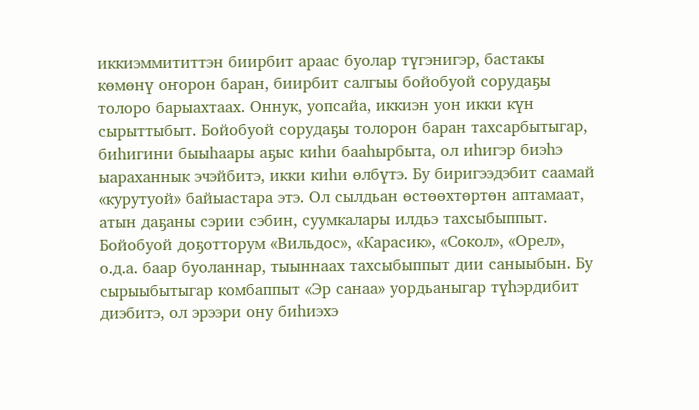иккиэммититтэн биирбит араас буолар түгэнигэр, бастакы көмөнү оҥорон баран, биирбит салгыы бойобуой сорудаҕы толоро барыахтаах. Оннук, уопсайа, иккиэн уон икки күн сырыттыбыт. Бойобуой сорудаҕы толорон баран тахсарбытыгар, биһигини быыһаары аҕыс киһи бааһырбыта, ол иһигэр биэһэ ыараханнык эчэйбитэ, икки киһи өлбүтэ. Бу биригээдэбит саамай «курутуой» байыастара этэ. Ол сылдьан өстөөхтөртөн аптамаат, атын даҕаны сэрии сэбин, суумкалары илдьэ тахсыбыппыт. Бойобуой доҕотторум «Вильдос», «Карасик», «Сокол», «Орел», о.д.а. баар буоланнар, тыыннаах тахсыбыппыт дии саныыбын. Бу сырыыбытыгар комбаппыт «Эр санаа» уордьаныгар түһэрдибит диэбитэ, ол эрээри ону биһиэхэ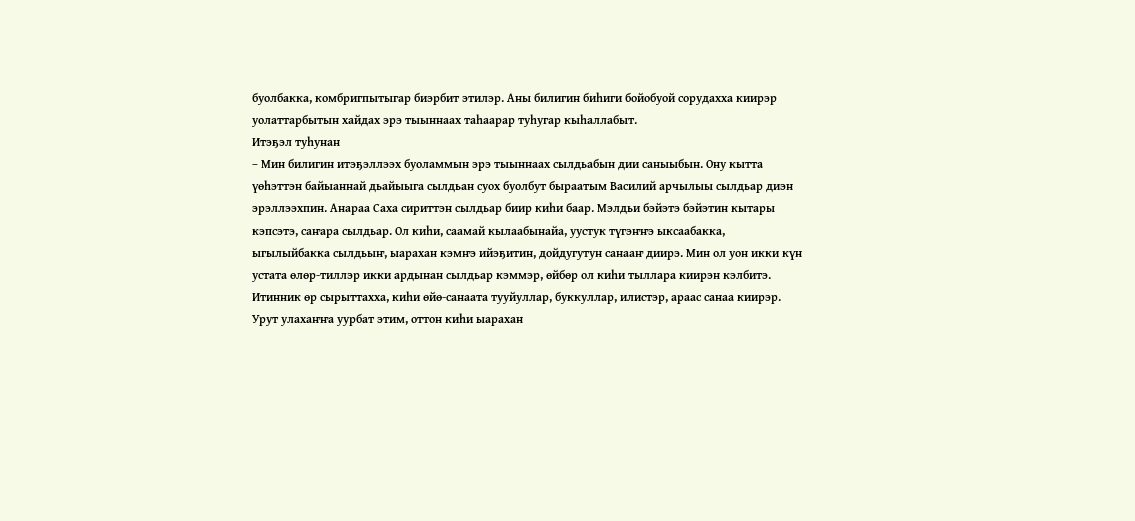буолбакка, комбригпытыгар биэрбит этилэр. Аны билигин биһиги бойобуой сорудахха киирэр уолаттарбытын хайдах эрэ тыыннаах таһаарар туһугар кыһаллабыт.
Итэҕэл туһунан
– Мин билигин итэҕэллээх буоламмын эрэ тыыннаах сылдьабын дии саныыбын. Ону кытта үөһэттэн байыаннай дьайыыга сылдьан суох буолбут быраатым Василий арчылыы сылдьар диэн эрэллээхпин. Анараа Саха сириттэн сылдьар биир киһи баар. Мэлдьи бэйэтэ бэйэтин кытары кэпсэтэ, саҥара сылдьар. Ол киһи, саамай кылаабынайа, уустук түгэҥҥэ ыксаабакка, ыгылыйбакка сылдьыҥ, ыарахан кэмҥэ ийэҕитин, дойдугутун санааҥ диирэ. Мин ол уон икки күн устата өлөр-тиллэр икки ардынан сылдьар кэммэр, өйбөр ол киһи тыллара киирэн кэлбитэ. Итинник өр сырыттахха, киһи өйө-санаата тууйуллар, буккуллар, илистэр, араас санаа киирэр. Урут улахаҥҥа уурбат этим, оттон киһи ыарахан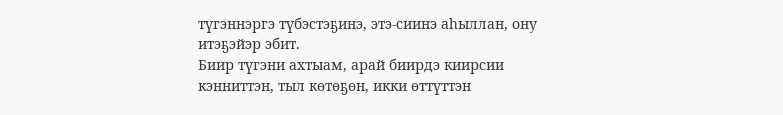түгэннэргэ түбэстэҕинэ, этэ-сиинэ аһыллан, ону итэҕэйэр эбит.
Биир түгэни ахтыам, арай биирдэ киирсии кэнниттэн, тыл көтөҕөн, икки өттүттэн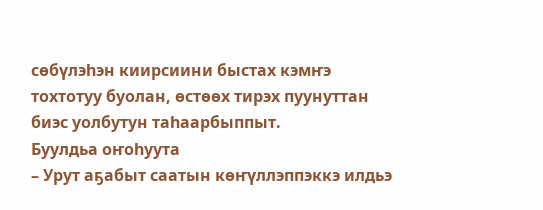сөбүлэһэн киирсиини быстах кэмҥэ тохтотуу буолан, өстөөх тирэх пуунуттан биэс уолбутун таһаарбыппыт.
Буулдьа оҥоһуута
– Урут аҕабыт саатын көҥүллэппэккэ илдьэ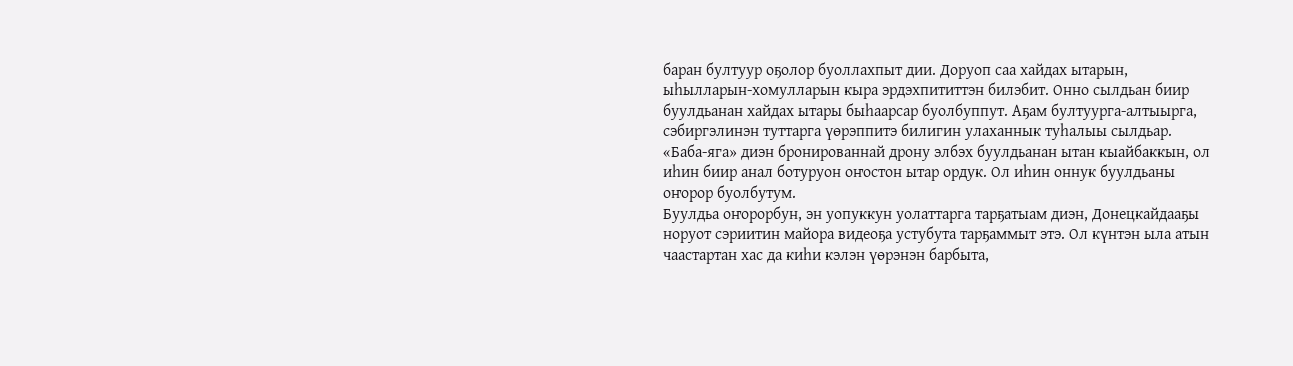баран бултуур оҕолор буоллахпыт дии. Доруоп саа хайдах ытарын, ыһылларын-хомулларын кыра эрдэхпититтэн билэбит. Онно сылдьан биир буулдьанан хайдах ытары быһаарсар буолбуппут. Аҕам бултуурга-алтыырга, сэбиргэлинэн туттарга үөрэппитэ билигин улаханнык туһалыы сылдьар. «Баба-яга» диэн бронированнай дрону элбэх буулдьанан ытан кыайбаккын, ол иһин биир анал ботуруон оҥостон ытар ордук. Ол иһин оннук буулдьаны оҥорор буолбутум.
Буулдьа оҥорорбун, эн уопуккун уолаттарга тарҕатыам диэн, Донецкайдааҕы норуот сэриитин майора видеоҕа устубута тарҕаммыт этэ. Ол күнтэн ыла атын чаастартан хас да киһи кэлэн үөрэнэн барбыта,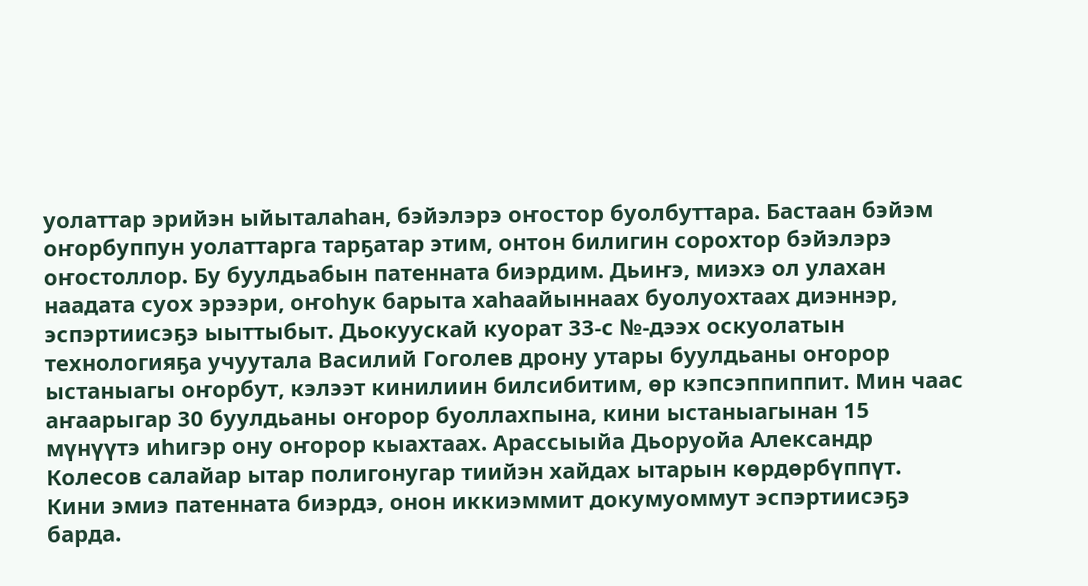уолаттар эрийэн ыйыталаһан, бэйэлэрэ оҥостор буолбуттара. Бастаан бэйэм оҥорбуппун уолаттарга тарҕатар этим, онтон билигин сорохтор бэйэлэрэ оҥостоллор. Бу буулдьабын патенната биэрдим. Дьиҥэ, миэхэ ол улахан наадата суох эрээри, оҥоһук барыта хаһаайыннаах буолуохтаах диэннэр, эспэртиисэҕэ ыыттыбыт. Дьокуускай куорат 33-с №-дээх оскуолатын технологияҕа учуутала Василий Гоголев дрону утары буулдьаны оҥорор ыстаныагы оҥорбут, кэлээт кинилиин билсибитим, өр кэпсэппиппит. Мин чаас аҥаарыгар 30 буулдьаны оҥорор буоллахпына, кини ыстаныагынан 15 мүнүүтэ иһигэр ону оҥорор кыахтаах. Арассыыйа Дьоруойа Александр Колесов салайар ытар полигонугар тиийэн хайдах ытарын көрдөрбүппүт. Кини эмиэ патенната биэрдэ, онон иккиэммит докумуоммут эспэртиисэҕэ барда.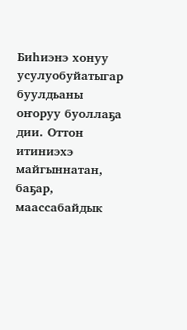Биһиэнэ хонуу усулуобуйатыгар буулдьаны оҥоруу буоллаҕа дии. Оттон итиниэхэ майгыннатан, баҕар, маассабайдык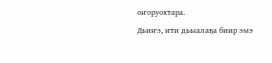оҥоруохтара.
Дьиҥэ, ити дьыалаҕа биир эмэ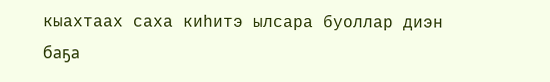кыахтаах саха киһитэ ылсара буоллар диэн баҕа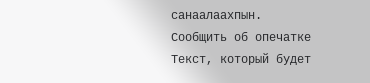санаалаахпын.
Сообщить об опечатке
Текст, который будет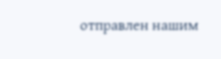отправлен нашим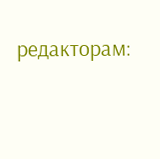редакторам: